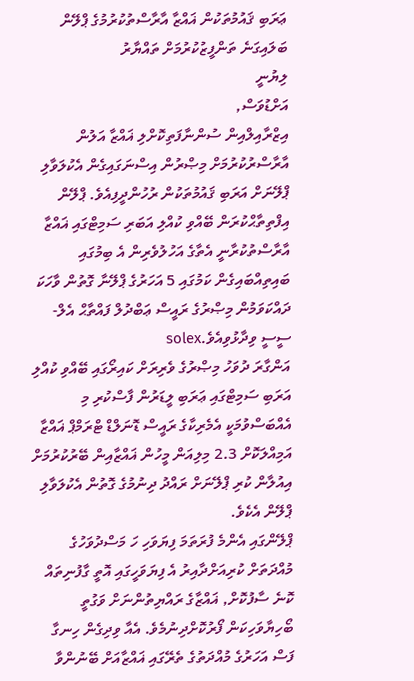ޢަރަބި ޤައުމުތަކުން ޣައްޒާ އާރާސްތުކުރުމުގެ ޕްލޭން ބަލައިގަނެ ތަންފީޒުކުރުމަށް ތައްޔާރު
ލިޔުނީ
އަށްޑުވަސް,
އިޒްރާއިލްއިން ސުންނާފަތިކޮށްލި ޣައްޒާ އަލުން އާރާސްރުކުރުމަށް މިޞްރުން އިސްނަގައިގެން އެކުލަވާލި ޕްލޭނަށް އަރަބި ޤައުމުތަކުން ރުހުންދީފިއެވެ. ޕްލޭން އިފްތިތާޙްކުރަން ބޭއްވި ކުއްލި އަބަރި ސަމިޓްގައި ޣައްޒާ އާރާސްތުކުރާނީ އެތާގެ އަހުލުވެރިން އެ ބިމުގައި ބައިތިއްބައިގެން ކަމުގައި 5 އަހަރުގެ ޕްލޭނާ ގޮތުން ވާހަކަ ދައްކަވަމުން މިޞްރުގެ ރައީސް ޢަބްދުލް ފައްތާޙް އެލް-ސީސީ ވިދާޅުވިއެވެ.solex
އަންގާރަ ދުވަހު މިޞްރުގެ ވެރިރަށް ކައިރޯގައި ބޭއްވި ކުއްލި އަރަބި ސަމިޓްގައި ޢަރަބި ލީޑަރުން ފާސްކުރި މި އެއްބަސްވުމަކީ އެމެރިކާގެ ރައީސް ޑޮނަލްޑް ޓްރަމްޕް ޣައްޒާ އަމިއްލަކޮށް 2.3 މިލިއަން މީހުން ޣައްޒާއިން ބޭރުކުރުމަށް އިއުލާން ކުރި ޕްލޭނަށް ރައްދު ދިނުމުގެ ގޮތުން އެކުލަވާލި ޕްލޭން އެކެވެ.
ޕްލޭންގައި އެންމެ ފުރަތަމަ ފިޔަވަހި ހަ މަސްދުވަހުގެ މުއްދަތަށް ކުރިއަށްދާއިރު އެ ފިޔަވަހީގައި އޮތީ ގާފުނިތައް ކޮނެ ސާފުކޮށް, ޣައްޒާގެ ރައްޔިތުންނަށް ވަގުތީ ބޯހިޔާވަހިކަން ފޯރުކޮށްދިނުމެވެ. އެއާ ވިދިގެން ހިނގާ ފަސް އަހަރުގެ މުއްދަތުގެ ތެރޭގައި ޣައްޒާއަށް ބޭނުންވާ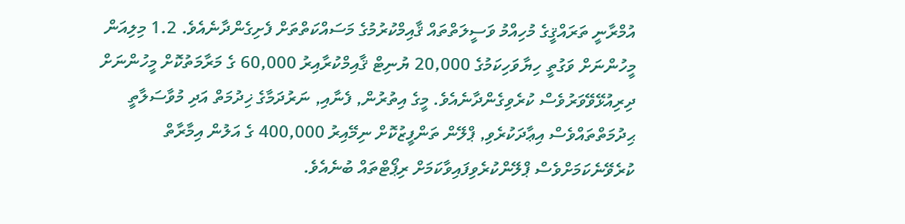އުމްރާނީ ތަރައްޤީގެ މުހިއްމު ވަސީލަތްތައް ޤާއިމްކުރުމުގެ މަސައްކަތްތަށް ފެށިގެންދާނެއެވެ. 1.2 މިލިއަން މީހުންނަށް ވަގުތީ ހިޔާވަހިކަމުގެ 20,000 ޔުނިޓް ޤާއިމްކުރާއިރު 60,000 ގެ މަރާމަތުކޮށް މީހުންނަށް ދިރިއުޅޭވޭވަރުވެސް ކުރެވިގެންދާނެއެވެ. މީގެ އިތުރުން, ފެނާއި, ނަރުދަމާގެ ޚިދުމަތް އަދި މުވާސަލާތީ ޙިދުމަތްތައްވެސް އިޢާދަކުރެވި, ޕްލޭން ތަންފީޒުކޮށް ނިމޭއިރު 400,000 ގެ އަލުން އިމާރާތް ކުރެވޭނެކަމަށްވެސް ޕްލޭންކުރެވިފައިވާކަމަށް ރިޕޯޓްތައް ބުނެއެވެ.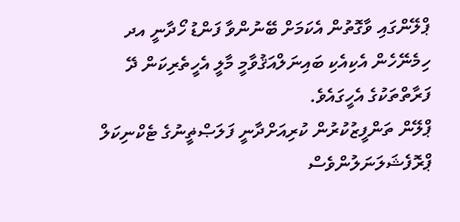ޕްލޭންގައި ވާގޮތުން އެކަމަށް ބޭނުންވާ ފަންޑު ހޯދާނީ އދ ހިމެނޭހެން އެކިއެކި ބައިނަލްއަޤުވާމީ މާލީ އެހީތެރިކަން ދޭ ފަރާތްތަކުގެ އެހީގައެވެ.
ޕްލޭން ތަންފީޒުކުރުން ކުރިއަށްދާނީ ފަލަޞްޡީނުގެ ޓެކްނިކަލް ޕްރޮފެޝަލަނަލުންވެސް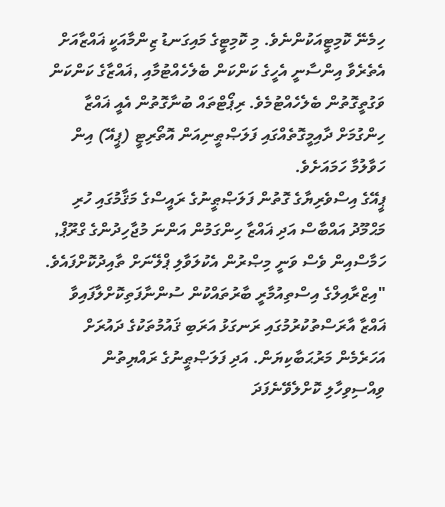ހިމެނޭ ކޮމިޓީއަކުންނެވެ. މި ކޮމިޓީގެ މައިގަނޑު ޒިންމާއަކީ ޣައްޒާއަށް އެތެރެވާ އިންސާނީ އެހީގެ ކަންކަން ބެލެހެއްޓުމާއި ,ޣައްޒާގެ ކަންކަން ވަގުތީގޮތުން ބެލެހެއްޓުމެވެ. ރިޕޯޓްތައް ބުނާގޮތުން އެއީ ޣައްޒާ ހިންގުމަށް ދާއިމީގޮތެއްގައި ފަލަޞްޠީނިއަން އޮތޯރިޓީ (ޕީއޭ) އިން ހަވާލުމާ ހަމައަށެވެ.
ޕީއޭގެ އިސްވެރިޔާގެ ގޮތުން ފަލަޞްޠީނުގެ ރައީސްގެ މަޤާމުގައި ހުރި މަޙްމޫދު އައްބާސް އަދި ޣައްޒާ ހިންގަމުން އަންނަ މުޖާހިދުންގެ ގްރޫޕް, ހަމާސްއިން ވެސް ވަނީ މިޞްރުން އެކުލަވާލި ޕްލޭނަށް ތާއިދުކޮށްފައެވެ.
"އިޒްރާއިލްގެ އިސްތިއުމާރީ ބާރުތައްކުން ސުންނާފަތިކޮށްލާފައިވާ ޣައްޒާ އާރަސްތުކުރުމުގައި ރަނގަޅު އަރަބި ޤައުމުތަކުގެ ދައުރަށް އަހަރެމެން މަރުޙަބާކިޔަން. އަދި ފަލަޞްޠީނުގެ ރައްޔިތުން ވިއްސިވިހާލި ކޮށްލެވޭނެފަދަ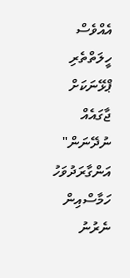އެއްވެސް ހީލަތްތެރި ޕްޅޭނަކަށް ޖާގައެއް ނުދޭނަން" އަންގާރަދުވަހު ހަމާސްއިން ނެރުނު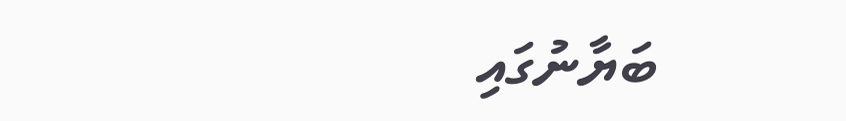ބަޔާނުގައި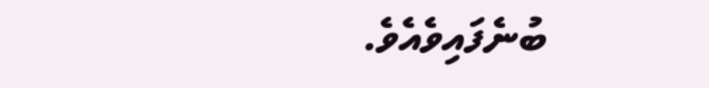ބުނެފައިވެއެވެ.